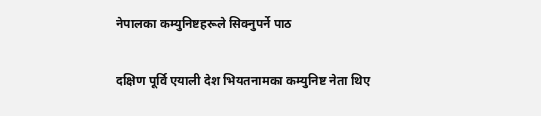नेपालका कम्युनिष्टहरूले सिक्नुपर्ने पाठ

दक्षिण पूर्वि एयाली देश भियतनामका कम्युनिष्ट नेता थिए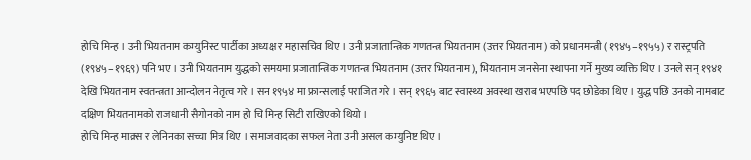होचि मिन्ह । उनी भियतनाम कम्युनिस्ट पार्टीका अध्यक्ष र महासचिव थिए । उनी प्रजातान्त्रिक गणतन्त्र भियतनाम (उत्तर भियतनाम) को प्रधानमन्त्री (१९४५–१९५५) र रास्ट्रपति (१९४५–१९६९) पनि भए । उनी भियतनाम युद्धको समयमा प्रजातान्त्रिक गणतन्त्र भियतनाम (उत्तर भियतनाम), भियतनाम जनसेना स्थापना गर्ने मुख्य व्यक्ति थिए । उनले सन् १९४१ देखि भियतनाम स्वतन्त्रता आन्दोलन नेतृत्व गरे । सन १९५४ मा फ्रान्सलाई पराजित गरे । सन् १९६५ बाट स्वास्थ्य अवस्था खराब भएपछि पद छोडेका थिए । युद्ध पछि उनको नामबाट दक्षिण भियतनामको राजधानी सैगोनको नाम हो चि मिन्ह सिटी राखिएको थियो ।
होचि मिन्ह माक्र्स र लेनिनका सच्चा मित्र थिए । समाजवादका सफल नेता उनी असल कम्युनिष्ट थिए ।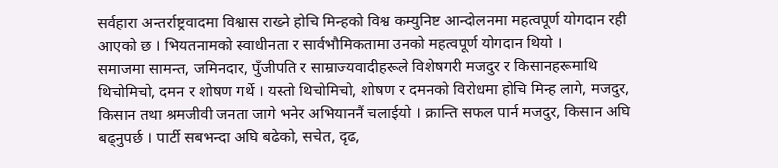सर्वहारा अन्तर्राष्ट्रवादमा विश्वास राख्ने होचि मिन्हको विश्व कम्युनिष्ट आन्दोलनमा महत्वपूर्ण योगदान रही आएको छ । भियतनामको स्वाधीनता र सार्वभौमिकतामा उनको महत्वपूर्ण योगदान थियो ।
समाजमा सामन्त, जमिनदार, पुँजीपति र साम्राज्यवादीहरूले विशेषगरी मजदुर र किसानहरूमाथि थिचोमिचो, दमन र शोषण गर्थे । यस्तो थिचोमिचो, शोषण र दमनको विरोधमा होचि मिन्ह लागे, मजदुर, किसान तथा श्रमजीवी जनता जागे भनेर अभियाननैं चलाईयो । क्रान्ति सफल पार्न मजदुर, किसान अघि बढ्नुपर्छ । पार्टी सबभन्दा अघि बढेको, सचेत, दृढ,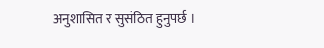अनुशासित र सुसंठित हुनुपर्छ ।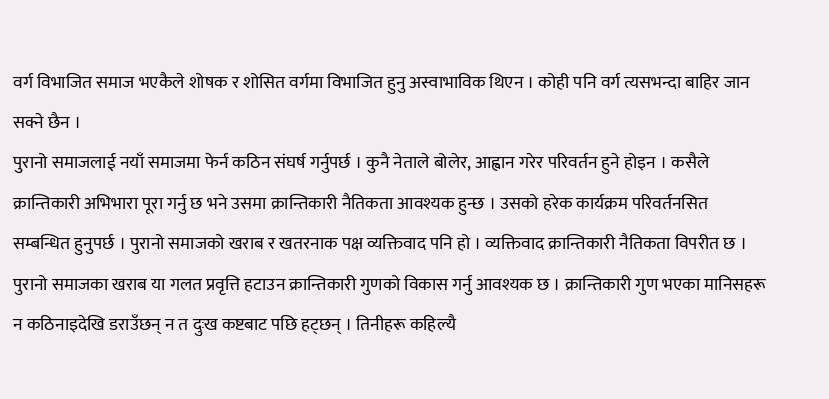वर्ग विभाजित समाज भएकैले शोषक र शोसित वर्गमा विभाजित हुनु अस्वाभाविक थिएन । कोही पनि वर्ग त्यसभन्दा बाहिर जान सक्ने छैन ।
पुरानो समाजलाई नयाँ समाजमा फेर्न कठिन संघर्ष गर्नुपर्छ । कुनै नेताले बोलेर, आह्वान गरेर परिवर्तन हुने होइन । कसैले क्रान्तिकारी अभिभारा पूरा गर्नु छ भने उसमा क्रान्तिकारी नैतिकता आवश्यक हुन्छ । उसको हरेक कार्यक्रम परिवर्तनसित सम्बन्धित हुनुपर्छ । पुरानो समाजको खराब र खतरनाक पक्ष व्यक्तिवाद पनि हो । व्यक्तिवाद क्रान्तिकारी नैतिकता विपरीत छ । पुरानो समाजका खराब या गलत प्रवृत्ति हटाउन क्रान्तिकारी गुणको विकास गर्नु आवश्यक छ । क्रान्तिकारी गुण भएका मानिसहरू न कठिनाइदेखि डराउँछन् न त दुःख कष्टबाट पछि हट्छन् । तिनीहरू कहिल्यै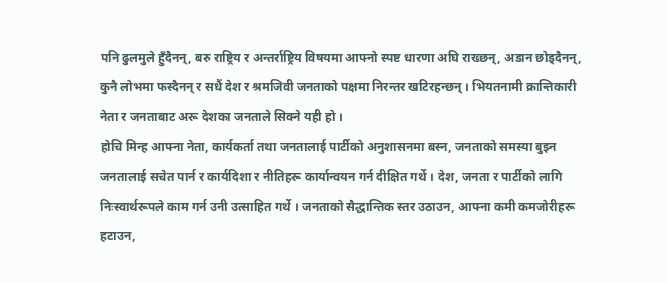पनि ढुलमुले हुँदैनन्, बरु राष्ट्रिय र अन्तर्राष्ट्रिय विषयमा आफ्नो स्पष्ट धारणा अघि राख्छन्, अडान छोड्दैनन्, कुनै लोभमा फस्दैनन् र सधैं देश र श्रमजिवी जनताको पक्षमा निरन्तर खटिरहन्छन् । भियतनामी क्रान्तिकारी नेता र जनताबाट अरू देशका जनताले सिक्ने यही हो ।
होचि मिन्ह आफ्ना नेता, कार्यकर्ता तथा जनतालाई पार्टीको अनुशासनमा बस्न, जनताको समस्या बुझ्न जनतालाई सचेत पार्न र कार्यदिशा र नीतिहरू कार्यान्वयन गर्न दीक्षित गर्थे । देश, जनता र पार्टीको लागि निःस्वार्थरूपले काम गर्न उनी उत्साहित गर्थे । जनताको सैद्धान्तिक स्तर उठाउन, आफ्ना कमी कमजोरीहरू हटाउन,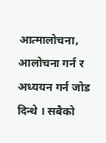आत्मालोचना, आलोचना गर्न र अध्ययन गर्न जोड दिन्थे । सबैको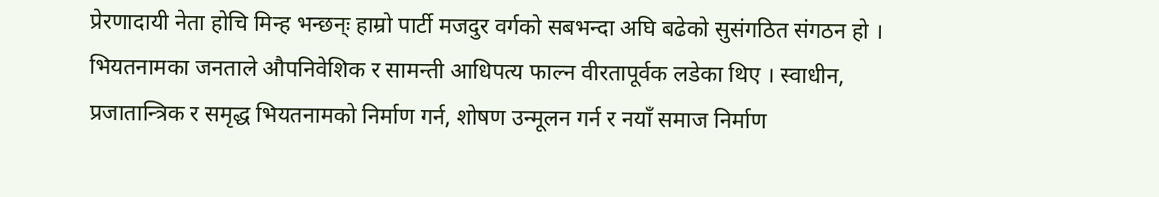प्रेरणादायी नेता होचि मिन्ह भन्छन्ः हाम्रो पार्टी मजदुर वर्गको सबभन्दा अघि बढेको सुसंगठित संगठन हो । भियतनामका जनताले औपनिवेशिक र सामन्ती आधिपत्य फाल्न वीरतापूर्वक लडेका थिए । स्वाधीन, प्रजातान्त्रिक र समृद्ध भियतनामको निर्माण गर्न, शोषण उन्मूलन गर्न र नयाँ समाज निर्माण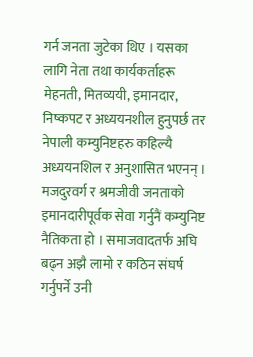गर्न जनता जुटेका थिए । यसका लागि नेता तथा कार्यकर्ताहरू मेहनती, मितव्ययी, इमानदार, निष्कपट र अध्ययनशील हुनुपर्छ तर नेपाली कम्युनिष्टहरु कहिल्यै अध्ययनशिल र अनुशासित भएनन् ।
मजदुरवर्ग र श्रमजीवी जनताको इमानदारीपूर्वक सेवा गर्नुनैं कम्युनिष्ट नैतिकता हो । समाजवादतर्फ अघि बढ्न अझै लामो र कठिन संघर्ष गर्नुपर्ने उनी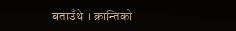बताउँथे । क्रान्तिको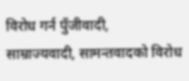विरोध गर्न पुँजीवादी, साम्राज्यवादी, सामन्तवादको विरोध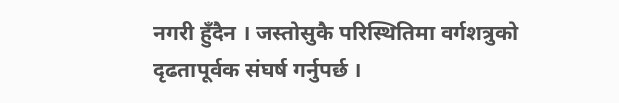नगरी हुँदैन । जस्तोसुकै परिस्थितिमा वर्गशत्रुको दृढतापूर्वक संघर्ष गर्नुपर्छ ।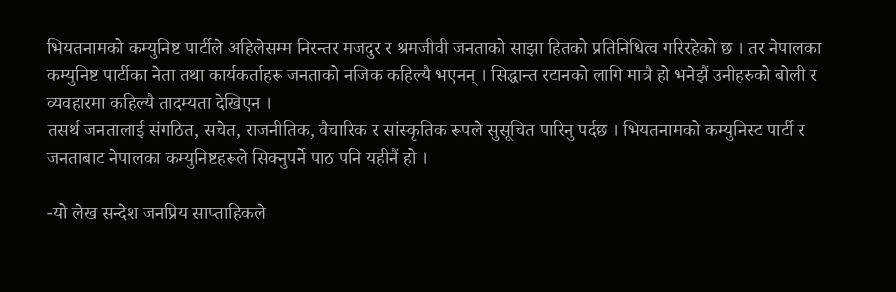भियतनामको कम्युनिष्ट पार्टीले अहिलेसम्म निरन्तर मजदुर र श्रमजीवी जनताको साझा हितको प्रतिनिधित्व गरिरहेको छ । तर नेपालका कम्युनिष्ट पार्टीका नेता तथा कार्यकर्ताहरू जनताको नजिक कहिल्यै भएनन् । सिद्धान्त रटानको लागि मात्रै हो भनेझैं उनीहरुको बोली र व्यवहारमा कहिल्यै तादम्यता देखिएन ।
तसर्थ जनतालाई संगठित, सचेत, राजनीतिक, वैचारिक र सांस्कृतिक रूपले सुसूचित पारिनु पर्दछ । भियतनामको कम्युनिस्ट पार्टी र जनताबाट नेपालका कम्युनिष्टहरूले सिक्नुपर्ने पाठ पनि यहीनैं हो ।

-यो लेख सन्देश जनप्रिय साप्ताहिकले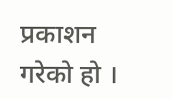प्रकाशन गरेको हो ।